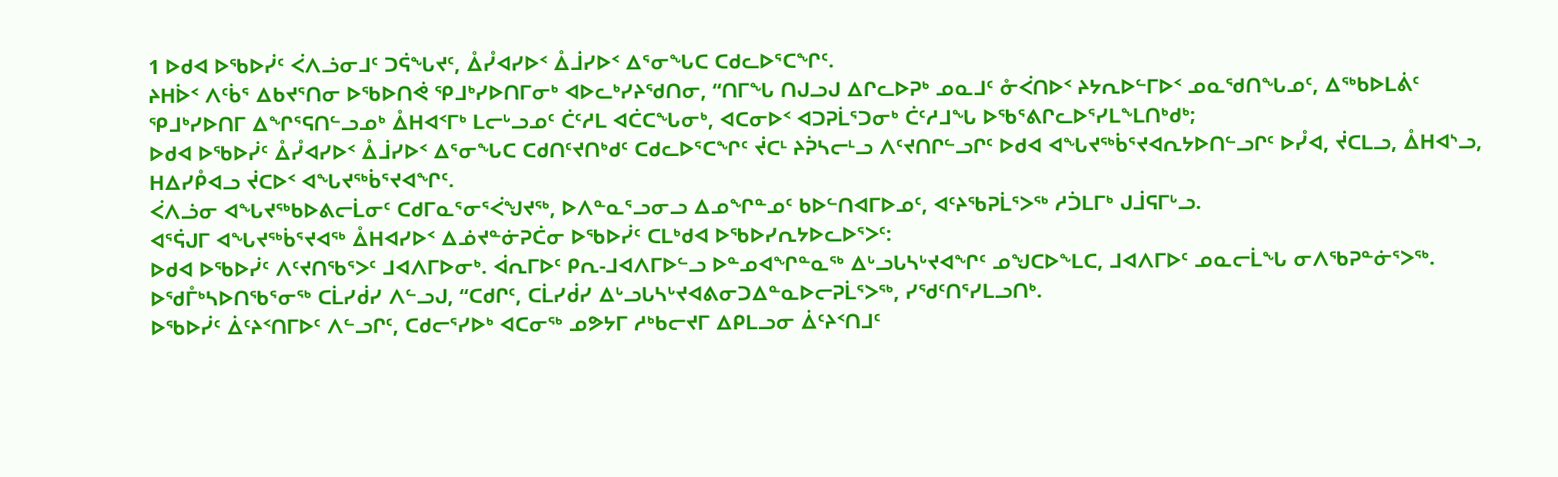1 ᐅᑯᐊ ᐅᖃᐅᓰᑦ ᐹᐱᓘᓂᒧᑦ ᑐᕌᖓᔪᑦ, ᐂᓮᐊᓯᐅᑉ ᐂᒨᓯᐅᑉ ᐃᕐᓂᖓᑕ ᑕᑯᓚᐅᕐᑕᖏᑦ.
ᔨᕼᐆᑉ ᐱᑦᑳᕐ ᐃᑲᔪᕐᑎᓂ ᐅᖃᐅᑎᕚ ᕿᒧᒃᓯᐅᑎᒥᓂᒃ ᐊᐅᓚᒃᓯᔨᖁᑎᓂ, “ᑎᒥᖓ ᑎᒍᓗᒍ ᐃᒋᓚᐅᕈᒃ ᓄᓇᒧᑦ ᓁᐹᑎᐅᑉ ᔨᔭᕆᐅᓪᒥᐅᑉ ᓄᓇᖁᑎᖓᓄᑦ, ᐃᖅᑲᐅᒪᕖᑦ ᕿᒧᒃᓯᐅᑎᒥ ᐃᖏᕐᕋᑎᓪᓗᓄᒃ ᐂᕼᐊᑉᒥᒃ ᒪᓕᒡᓗᓄᑦ ᑖᑦᓱᒪ ᐊᑖᑕᖓᓂᒃ, ᐊᑕᓂᐅᑉ ᐊᑐᕈᒫᕐᑐᓂᒃ ᑖᑦᓱᒧᖓ ᐅᖃᕐᕕᒋᓚᐅᕐᓯᒪᖕᒪᑎᒃᑯᒃ;
ᐅᑯᐊ ᐅᖃᐅᓰᑦ ᐂᓮᐊᓯᐅᑉ ᐂᒨᓯᐅᑉ ᐃᕐᓂᖓᑕ ᑕᑯᑎᑦᔪᑎᒃᑯᑦ ᑕᑯᓚᐅᕐᑕᖏᑦ ᔫᑕᒻ ᔨᕉᓴᓕᒻᓗ ᐱᑦᔪᑎᒋᓪᓗᒋᑦ ᐅᑯᐊ ᐊᖓᔪᖅᑳᕐᔪᐊᕆᔭᐅᑎᓪᓗᒋᑦ ᐅᓮᐊ, ᔫᑕᒪᓗ, ᐂᕼᐊᔅᓗ, ᕼᐃᓯᑬᐊᓗ ᔫᑕᐅᑉ ᐊᖓᔪᖅᑳᕐᔪᐊᖏᑦ.
ᐹᐱᓘᓂ ᐊᖓᔪᖅᑲᐅᕕᓕᒫᓂᑦ ᑕᑯᒥᓇᕐᓂᕐᐹᖑᔪᖅ, ᐅᐱᓐᓇᕐᓗᓂᓗ ᐃᓄᖏᓐᓄᑦ ᑲᐅᓪᑎᐊᒥᐅᓄᑦ, ᐊᑦᔨᖃᕈᒫᕐᐳᖅ ᓱᑑᒪᒥᒃ ᒍᒨᕋᒥᒡᓗ.
ᐊᕐᕌᒍᒥ ᐊᖓᔪᖅᑳᕐᔪᐊᖅ ᐂᕼᐊᓯᐅᑉ ᐃᓅᔪᓐᓃᕈᑖᓂ ᐅᖃᐅᓰᑦ ᑕᒪᒃᑯᐊ ᐅᖃᐅᓯᕆᔭᐅᓚᐅᕐᐳᑦ:
ᐅᑯᐊ ᐅᖃᐅᓰᑦ ᐱᑦᔪᑎᖃᕐᐳᑦ ᒧᐊᐱᒥᐅᓂᒃ. ᐋᕆᒥᐅᑦ ᑭᕆ-ᒧᐊᐱᒥᐅᓪᓗ ᐅᓐᓄᐊᖏᓐᓇᖅ ᐃᒡᓗᒐᓴᒡᔪᐊᖏᑦ ᓄᖑᑕᐅᖕᒪᑕ, ᒧᐊᐱᒥᐅᑦ ᓄᓇᓕᒫᖓ ᓂᐱᖃᕈᓐᓃᕐᐳᖅ.
ᐅᖁᒤᒃᓴᐅᑎᖃᕐᓂᖅ ᑕᒫᓯᑰᓯ ᐱᓪᓗᒍ, “ᑕᑯᒋᑦ, ᑕᒫᓯᑰᓯ ᐃᒡᓗᒐᓴᒡᔪᐊᕕᓂᑐᐃᓐᓇᐅᓕᕈᒫᕐᐳᖅ, ᓯᖁᑦᑎᕐᓯᒪᓗᑎᒃ.
ᐅᖃᐅᓰᑦ ᐄᑦᔨᑉᑎᒥᐅᑦ ᐱᓪᓗᒋᑦ, ᑕᑯᓕᕐᓯᐅᒃ ᐊᑕᓂᖅ ᓄᕗᔭᒥ ᓱᒃᑲᓕᔪᒥ ᐃᑭᒪᓗᓂ ᐄᑦᔨᑉᑎᒧᑦ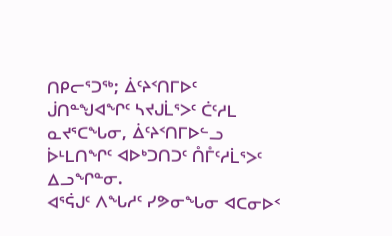ᑎᑭᓕᕐᑐᖅ; ᐄᑦᔨᑉᑎᒥᐅᑦ ᒎᑎᓐᖑᐊᖏᑦ ᓴᔪᒍᒫᕐᐳᑦ ᑖᑦᓱᒪ ᓇᔪᕐᑕᖓᓂ, ᐄᑦᔨᑉᑎᒥᐅᓪᓗ ᐆᒻᒪᑎᖏᑦ ᐊᐅᒃᑐᑎᑐᑦ ᑍᒤᑦᓱᒫᕐᐳᑦ ᐃᓗᖏᓐᓂ.
ᐊᕐᕌᒍᑦ ᐱᖓᓱᑦ ᓯᕗᓂᖓᓂ ᐊᑕᓂᐅᑉ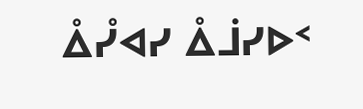ᐂᓮᐊᓯ ᐂᒨᓯᐅᑉ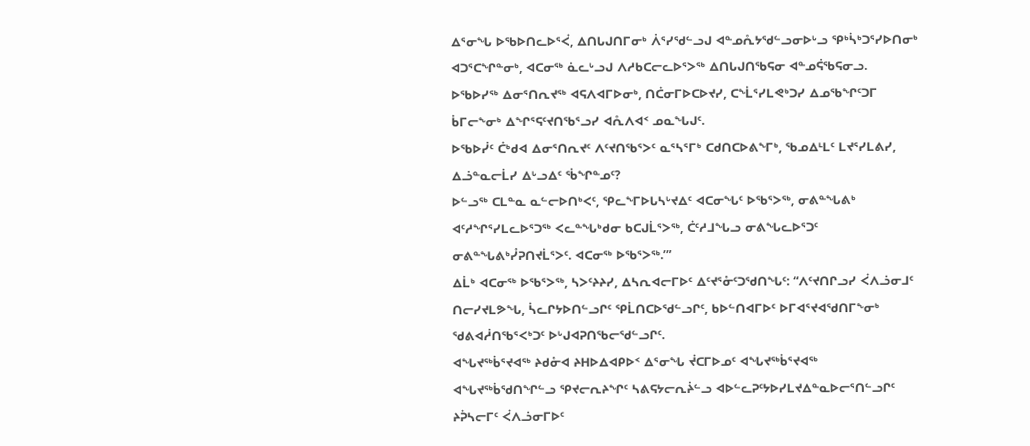ᐃᕐᓂᖓ ᐅᖃᐅᑎᓚᐅᕐᐹ, ᐃᑎᒐᒍᑎᒥᓂᒃ ᐲᕐᓯᖁᓪᓗᒍ ᐊᓐᓄᕅᔭᖁᓪᓗᓂᐅᒡᓗ ᕿᒃᓵᒃᑐᕐᓯᐅᑎᓂᒃ ᐊᑐᕐᑕᖏᓐᓂᒃ, ᐊᑕᓂᖅ ᓈᓚᒡᓗᒍ ᐱᓱᑲᑕᓕᓚᐅᕐᐳᖅ ᐃᑎᒐᒍᑎᖃᕋᓂ ᐊᓐᓄᕌᖃᕋᓂᓗ.
ᐅᖃᐅᓯᖅ ᐃᓂᕐᑎᕆᔪᖅ ᐊᕋᐱᐊᒥᐅᓂᒃ, ᑎᑖᓂᒥᐅᑕᐅᔪᓯ, ᑕᖕᒫᕐᓯᒪᕙᒃᑐᓯ ᐃᓄᖃᖏᑦᑐᒥ ᑳᒥᓕᖕᓂᒃ ᐃᖏᕐᕋᑦᔪᑎᖃᕐᓗᓯ ᐊᕅᐱᐊᑉ ᓄᓇᖓᒍᑦ.
ᐅᖃᐅᓰᑦ ᑖᒃᑯᐊ ᐃᓂᕐᑎᕆᔪᑦ ᐱᑦᔪᑎᖃᕐᐳᑦ ᓇᕐᓴᕐᒥᒃ ᑕᑯᑎᑕᐅᕕᖕᒥᒃ, ᖃᓄᐃᒻᒪᑦ ᒪᔪᕐᓯᒪᕕᓯ, ᐃᓘᓐᓇᓕᒫᓯ ᐃᒡᓗᐃᑦ ᖄᖏᓐᓄᑦ?
ᐅᓪᓗᖅ ᑕᒪᓐᓇ ᓇᓪᓕᐅᑎᒃᐸᑦ, ᕿᓚᖕᒥᐅᒐᓴᒡᔪᐃᑦ ᐊᑕᓂᖓᑦ ᐅᖃᕐᐳᖅ, ᓂᕕᓐᖓᕕᒃ ᐊᑦᓱᖏᕐᓯᒪᓚᐅᕐᑐᖅ ᐸᓚᓐᖓᒃᑯᓂ ᑲᑕᒍᒫᕐᐳᖅ, ᑖᑦᓱᒧᖓᓗ ᓂᕕᖓᓚᐅᕐᑐᑦ ᓂᕕᓐᖓᕕᒃᓮᕈᑎᔪᒫᕐᐳᑦ. ᐊᑕᓂᖅ ᐅᖃᕐᐳᖅ.’”
ᐃᒫᒃ ᐊᑕᓂᖅ ᐅᖃᕐᐳᖅ, ᓴᐳᑦᔨᔨᓯ, ᐃᓴᕆᐊᓕᒥᐅᑦ ᐃᑦᔪᕐᓁᑦᑐᖁᑎᖓᑦ: “ᐱᑦᔪᑎᒋᓗᓯ ᐹᐱᓘᓂᒧᑦ ᑎᓕᓯᔪᒪᕗᖓ, ᓵᓚᒋᔭᐅᑎᓪᓗᒋᑦ ᕿᒫᑎᑕᐅᖁᓪᓗᒋᑦ, ᑲᐅᓪᑎᐊᒥᐅᑦ ᐅᒥᐊᕐᔪᐊᖁᑎᒥᖕᓂᒃ ᖁᕕᐊᓲᑎᖃᕐᐸᒃᑐᑦ ᐅᒡᒍᐊᕈᑎᖃᓕᖁᓪᓗᒋᑦ.
ᐊᖓᔪᖅᑳᕐᔪᐊᖅ ᔨᑯᓁᐊ ᔨᕼᐅᐃᐊᑭᐅᑉ ᐃᕐᓂᖓ ᔫᑕᒥᐅᓄᑦ ᐊᖓᔪᖅᑳᕐᔪᐊᖅ ᐊᖓᔪᖅᑳᖁᑎᖏᓪᓗ ᕿᔪᓕᕆᔨᖏᑦ ᓴᕕᕋᔭᓕᕆᔩᓪᓗ ᐊᐅᓪᓚᕈᑦᔭᐅᓯᒪᔪᐃᓐᓇᐅᓕᕐᑎᓪᓗᒋᑦ ᔨᕉᓴᓕᒥᑦ ᐹᐱᓘᓂᒥᐅᑦ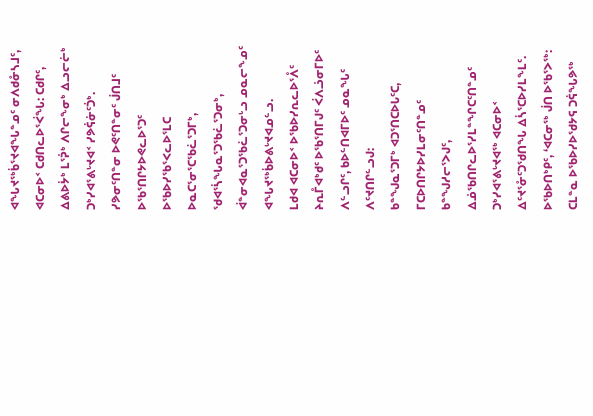ᐊᖓᔪᖅᑳᕐᔪᐊᖓᓐᓄᑦ ᓂᐱᑯᓁᓴᒧᑦ, ᐊᑕᓂᐅᑉ ᑕᑯᑎᓚᐅᕐᐹᖓ: ᑕᑯᒋᑦ, ᐃᕕᐅᔮᒃ ᒪᕐᕉᒃ ᐱᒋᓕᖕᓂᒃ ᐃᓗᓕᓖᒃ ᑐᒃᓯᐊᕐᕕᒡᔪᐊᑉ ᓯᕗᕌᓃᑦᑑᒃ.
ᓯᕗᓂᑦᑎᓐᓂ ᐅᕙᑦᑎᓐᓂᑦ ᒎᑎᒧᑦ ᐅᖃᕐᑎᒋᔭᐅᕙᓚᐅᕐᑐᑦ ᐅᖃᐅᓯᖃᕐᐸᓚᐅᕐᒪᑕ ᐅᓇᑕᕐᓂᕐᑕᖃᓛᕐᑐᒥᒃ, ᖁᐊᕐᓵᖓᓇᕐᑐᖃᓛᕐᑐᓂᒃ, ᐋᓐᓂᐊᓇᕐᑐᖃᓛᕐᑐᓂᒡᓗ ᓄᓇᓕᖕᓄᑦ ᐊᖓᔪᖅᑳᐅᕕᒡᔪᐊᓄᓪᓗ.
ᒪᑯᐊ ᐊᑕᓂᐅᑉ ᐅᖃᐅᓯᕆᓚᐅᕐᐰᑦ ᔨᕆᒤᐊᒃᑯᑦ ᐅᖃᕐᑎᒥᒍᑦ ᐹᐱᓘᓂᒥᐅᑦ ᐱᓪᓗᒋᑦ, ᑲᐅᓪᑎᐊᒥᐅᑦ ᓄᓇᖓᑦ ᐱᑦᔪᑎᒋᓪᓗᒍ:
ᑲᓐᖑᓇᕐᑐᒥᒃ ᐊᑐᕐᑎᑕᐅᒐᑦᑕ, ᒥᑕᐅᑎᒋᔭᐅᓯᒪᓂᑦᑎᓐᓄᑦ ᑲᓐᖑᓱᓕᕐᐳᒍᑦ, ᐃᓅᖃᑎᒋᓚᐅᕐᓯᒪᓐᖏᑕᑦᑎᓐᓄᑦ ᑐᒃᓯᐊᕐᕕᒡᔪᐊᖅ ᐊᑕᓂᐅᑉ ᐃᑦᔪᕐᓁᑦᑐᖁᑎᖓ ᐃᓵᕐᑕᐅᓯᒪᖕᒪᑦ.
ᐅᖃᐅᑎᒃᑭᑦ, ‘ᐊᑕᓂᖅ ᒎᑎ ᐅᖃᕐᐳᖅ: ᑕᒪᓐᓇ ᐅᖃᐅᓯᐅᖁᔭᕋ ᑐᕌᖓᕗᖅ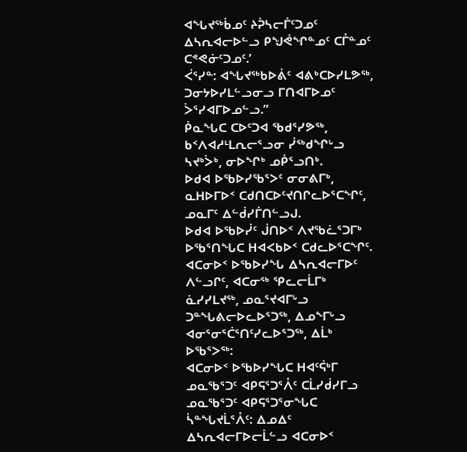ᐊᖓᔪᖅᑳᓄᑦ ᔨᕉᓴᓕᒦᑦᑐᓄᑦ ᐃᓴᕆᐊᓕᐅᓪᓗ ᑭᖑᕚᖏᓐᓄᑦ ᑕᒤᓐᓄᑦ ᑕᕝᕙᓃᑦᑐᓄᑦ.’
ᐹᕐᓯᓐ: ᐊᖓᔪᖅᑲᐅᕖᑦ ᐊᕕᒃᑕᐅᓯᒪᕗᖅ, ᑐᓂᔭᐅᓯᒪᓪᓗᓂᓗ ᒥᑎᐊᒥᐅᓄᑦ ᐴᕐᓯᐊᒥᐅᓄᓪᓗ.”
ᑮᓇᖓᑕ ᑕᐅᑦᑐᐊ ᖃᑯᕐᓯᕗᖅ, ᑲᑉᐱᐊᓱᒻᒪᕆᓕᕐᓗᓂ ᓰᖅᑯᖏᒡᓗ ᓴᔪᒃᐴᒃ, ᓂᐅᖏᒃ ᓄᑮᕐᓗᑎᒃ.
ᐅᑯᐊ ᐅᖃᐅᓯᖃᕐᐳᑦ ᓂᓂᕕᒥᒃ, ᓇᕼᐅᒥᐅᑉ ᑕᑯᑎᑕᐅᑦᔪᑎᒋᓚᐅᕐᑕᖏᑦ, ᓄᓇᒥᑦ ᐃᓪᑰᓯᒦᑎᓪᓗᒍ.
ᐅᑯᐊ ᐅᖃᐅᓰᑦ ᒎᑎᐅᑉ ᐱᔪᖃᓛᕐᑐᒥᒃ ᐅᖃᕐᑎᖓᑕ ᕼᐊᐸᑲᐅᑉ ᑕᑯᓚᐅᕐᑕᖏᑦ.
ᐊᑕᓂᐅᑉ ᐅᖃᐅᓯᖓ ᐃᓴᕆᐊᓕᒥᐅᑦ ᐱᓪᓗᒋᑦ, ᐊᑕᓂᖅ ᕿᓚᓕᒫᒥᒃ ᓈᓯᓯᒪᔪᖅ, ᓄᓇᕐᔪᐊᒥᒡᓗ ᑐᓐᖓᕕᓕᐅᓚᐅᕐᑐᖅ, ᐃᓄᖕᒥᒡᓗ ᐊᓂᕐᓂᕐᑖᕐᑎᑦᓯᓚᐅᕐᑐᖅ, ᐃᒫᒃ ᐅᖃᕐᐳᖅ:
ᐊᑕᓂᐅᑉ ᐅᖃᐅᓯᖓᑕ ᕼᐊᑦᕌᒃᒥ ᓄᓇᖃᕐᑐᑦ ᐊᑭᕋᕐᑐᕐᐰᑦ ᑕᒫᓯᑰᓯᒥᓗ ᓄᓇᖃᕐᑐᑦ ᐊᑭᕋᕐᑐᕐᓂᖓᑕ ᓵᓐᖓᔪᒫᕐᐰᑦ: ᐃᓄᐃᑦ ᐃᓴᕆᐊᓕᒥᐅᓕᒫᓪᓗ ᐊᑕᓂᐅᑉ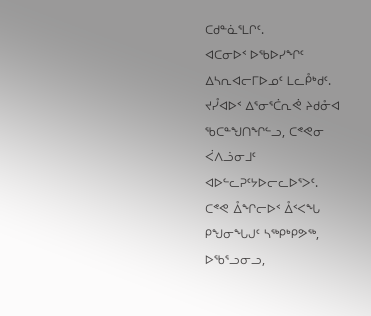ᑕᑯᓐᓈᕐᒪᒋᑦ.
ᐊᑕᓂᐅᑉ ᐅᖃᐅᓯᖏᑦ ᐃᓴᕆᐊᓕᒥᐅᓄᑦ ᒪᓚᑬᒃᑯᑦ.
ᔪᓮᐊᐅᑉ ᐃᕐᓂᕐᑖᕆᕚ ᔨᑯᓁᐊ ᖃᑕᓐᖑᑎᖏᓪᓗ, ᑕᕝᕙᓂ ᐹᐱᓘᓂᒧᑦ ᐊᐅᓪᓚᕈᑦᔭᐅᓕᓚᐅᕐᐳᑦ.
ᑕᕝᕙ ᐂᖏᓕᐅᑉ ᐂᑉᐸᖓ ᑭᖑᓂᖓᒍᑦ ᓴᖅᑭᒃᑭᕗᖅ, ᐅᖃᕐᓗᓂᓗ,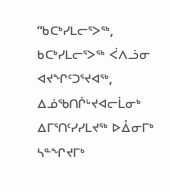“ᑲᑕᒃᓯᒪᓕᕐᐳᖅ, ᑲᑕᒃᓯᒪᓕᕐᐳᖅ ᐹᐱᓘᓂ ᐊᔪᖏᑦᑐᕐᔪᐊᖅ, ᐃᓅᖃᑎᒌᒡᔪᐊᓕᒫᓂᒃ ᐃᒥᕐᑎᑦᓯᓯᒪᔪᖅ ᐅᐂᓂᒥᒃ ᓴᓐᖏᔪᒥᒃ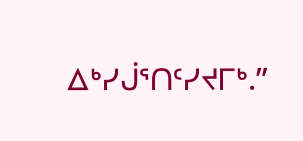ᐃᒃᓯᒎᕐᑎᑦᓯᔪᒥᒃ.”